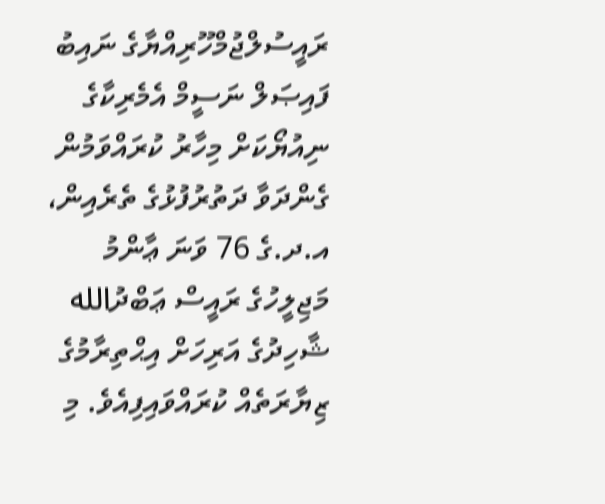ރައީސުލްޖުމްހޫރިއްޔާގެ ނައިބު ފައިޞަލް ނަސީމް އެމެރިކާގެ ނިއުޔޯކަށް މިހާރު ކުރައްވަމުން ގެންދަވާ ދަތުރުފުޅުގެ ތެރެއިން، އ.ދ.ގެ 76 ވަނަ ޢާންމު މަޖިލީހުގެ ރައީސް ޢަބްދުالله ޝާހިދުގެ އަރިހަށް އިޙްތިރާމުގެ ޒިޔާރަތެއް ކުރައްވައިފިއެވެ. މި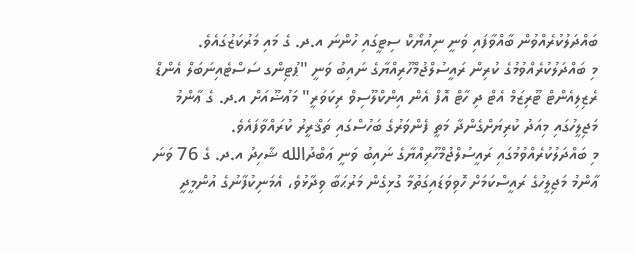ބައްދަލުކުރެއްވުން ބާއްވާފައި ވަނީ ނިއުޔޯކް ސިޓީގައި ހުންނަ އ.ދ. ގެ މައި މަރުކަޒުގައެވެ.
މި ބައްދަލުކުރެއްވުމުގެ ކުރިން ރައީސުލްޖުމްހޫރިއްޔާގެ ނައިބު ވަނީ "ޕުޓިންގ ސަސްޓެއިނަބަލް އެންޑް ރެޒިލިއެންޓް ޓޫރިޒަމް އެޓް ދި ހާޓް އޮފް އެން އިންކްލޫސިވް ރިކަވަރީ" މަޢުޟޫއަށް އ.ދ. ގެ ޢާންމު މަޖިލީހުގައި މިއަދު ކުރިޔަށްގެންދާ މަތީ ފެންވަރުގެ ބަހުސްގައި ތަޤްރީރު ކުރައްވާފައެވެ.
މި ބައްދަލުކުރެއްވުމުގައި ރައީސުލްޖުމްހޫރިއްޔާގެ ނައިބު ވަނީ ޢަބްދުالله ޝާހިދު އ.ދ. ގެ 76 ވަނަ ޢާންމު މަޖިލީހުގެ ރައީސްކަމަށް ހޮވިވަޑައިގަތުމާ ގުޅިގެން މަރުޙަބާ ވިދާޅުވެ، އެމަނިކުފާނުގެ އުންމީދީ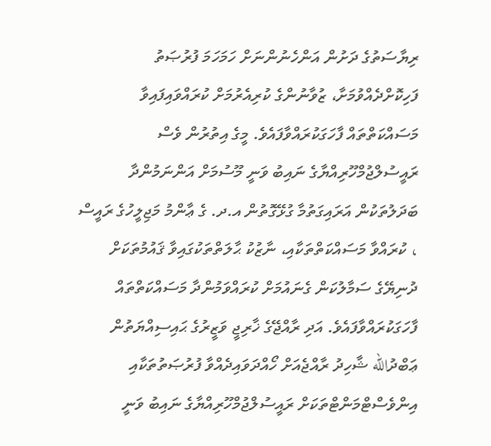ރިޔާސަތުގެ ދަށުން އަންހެނުންނަށް ހަމަހަމަ ފުރުޞަތު ފަހިކޮށްދެއްވުމަށާ، ޒުވާނުންގެ ކުރިއެރުމަށް ކުރައްވައިފައިވާ މަސައްކަތްތައް ފާހަގަކުރައްވާފައެވެ. މީގެ އިތުރުން ވެސް ރައީސުލްޖުމްހޫރިއްޔާގެ ނައިބު ވަނީ މޫސުމަށް އަންނަމުންދާ ބަދަލުތަކުން އަރައިގަތުމާ ގުޅޭގޮތުން އ.ދ. ގެ ޢާންމު މަޖިލީހުގެ ރައީސް ، ކުރައްވާ މަސައްކަތްތަކާއި، ނާޒުކު ޙާލަތްތަކުގައިވާ ޤައުމުތަކަށް ދުނިޔޭގެ ސަމާލުކަން ގެނައުމަށް ކުރައްވަމުންދާ މަސައްކަތްތައް ފާހަގަކުރައްވާފައެވެ. އަދި ރާއްޖޭގެ ޚާރިޖީ ވަޒީރުގެ ޙައިސިއްޔަތުން ޢަބްދުالله ޝާހިދު ރާއްޖެއަށް ހޯއްދަވައިދެއްވާ ފުރުޞަތުތަކާއި އިންވެސްޓްމަންޓްތަކަށް ރައީސުލްޖުމްހޫރިއްޔާގެ ނައިބު ވަނީ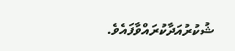ޝުކުރުއަދާކުރައްވާފައެވެ.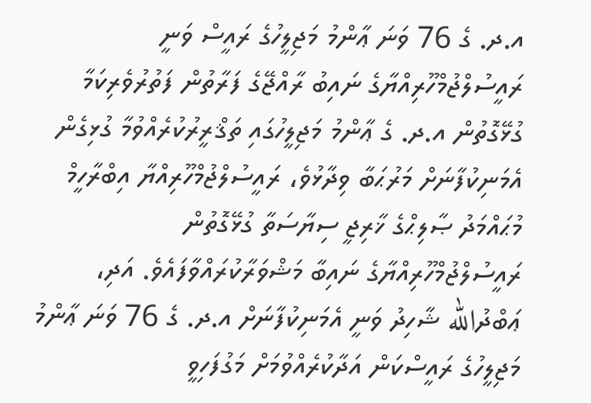އ.ދ. ގެ 76 ވަނަ ޢާންމު މަޖިލީހުގެ ރައީސް ވަނީ ރައީސުލްޖުމްހޫރިއްޔާގެ ނައިބު ރާއްޖޭގެ ފަރާތުން ފަތުރުވެރިކަމާ ގުޅޭގޮތުން އ.ދ. ގެ ޢާންމު މަޖިލީހުގައި ތަޤްރީރުކުރެއްވުމާ ގުޅިގެން އެމަނިކުފާނަށް މަރުޙަބާ ވިދާޅުވެ، ރައީސުލްޖުމްހޫރިއްޔާ އިބްރާހީމް މުޙައްމަދު ޞާލިޙްގެ ޚާރިޖީ ސިޔާސަތާ ގުޅޭގޮތުން ރައީސުލްޖުމްހޫރިއްޔާގެ ނައިބާ މަޝްވަރާކުރައްވާފައެވެ. އަދި، ޢަބްދުالله ޝާހިދު ވަނީ އެމަނިކުފާނަށް އ.ދ. ގެ 76 ވަނަ ޢާންމު މަޖިލީހުގެ ރައީސްކަން އަދާކުރެއްވުމަށް މަގުފަހިވީ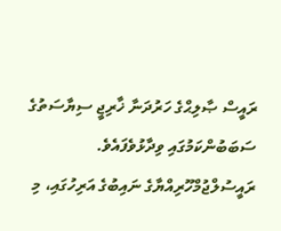ރައީސް ޞާލިޙްގެ ހަރުދަނާ ޚާރިޖީ ސިޔާސަތުގެ ސަބަބުންކަމުގައި ވިދާޅުވެފައެވެ.
ރައީސުލްޖުމްހޫރިއްޔާގެ ނައިބުގެ އަރިހުގައި، މި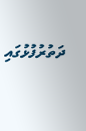ދަތުރުފުޅުގައި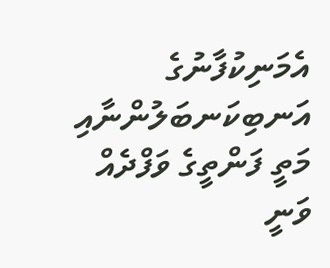އެމަނިކުފާނުގެ އަނބިކަނބަލުންނާއި މަތީ ފަންތީގެ ވަފްދެއް ވަނީ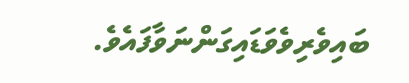ބައިވެރިވެވަޑައިގަންނަވާފައެވެ.